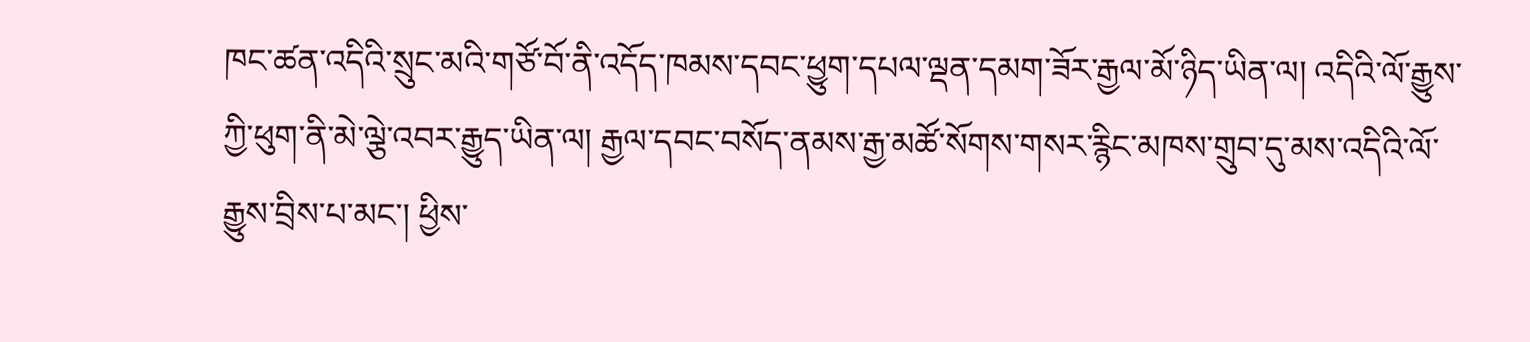ཁང་ཚན་འདིའི་སྲུང་མའི་གཙོ་བོ་ནི་འདོད་ཁམས་དབང་ཕྱུག་དཔལ་ལྡན་དམག་ཟོར་རྒྱལ་མོ་ཉིད་ཡིན་ལ། འདིའི་ལོ་རྒྱུས་ཀྱི་ཕུག་ནི་མེ་ལྕེ་འབར་རྒྱུད་ཡིན་ལ། རྒྱལ་དབང་བསོད་ནམས་རྒྱ་མཚོ་སོགས་གསར་རྙིང་མཁས་གྲུབ་དུ་མས་འདིའི་ལོ་རྒྱུས་བྲིས་པ་མང་། ཕྱིས་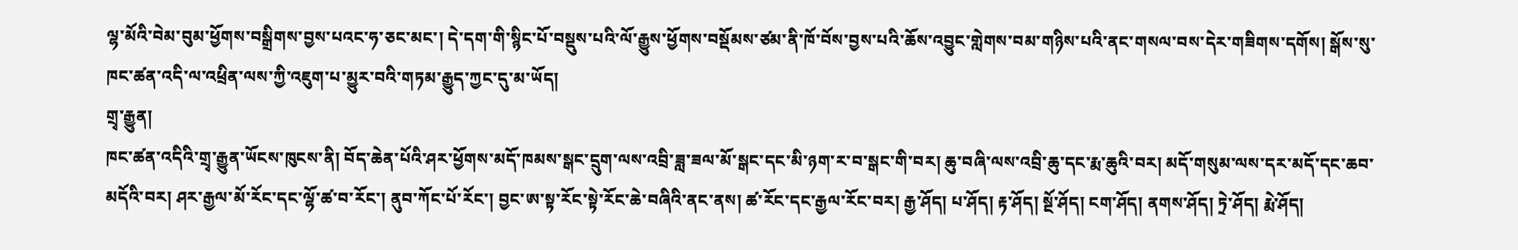ལྷ་མོའི་བེམ་བུམ་ཕྱོགས་བསྒྲིགས་བྱས་པའང་ཧ་ཅང་མང་། དེ་དག་གི་སྙིང་པོ་བསྡུས་པའི་ལོ་རྒྱུས་ཕྱོགས་བསྡོམས་ཙམ་ནི་ཁོ་བོས་བྱས་པའི་ཆོས་འབྱུང་གླེགས་བམ་གཉིས་པའི་ནང་གསལ་བས་དེར་གཟིགས་དགོས། སྒོས་སུ་ཁང་ཚན་འདི་ལ་འཕྲིན་ལས་ཀྱི་འཇུག་པ་མྱུར་བའི་གཏམ་རྒྱུད་ཀྱང་དུ་མ་ཡོད།
གྲྭ་རྒྱུན།
ཁང་ཚན་འདིའི་གྲྭ་རྒྱུན་ཡོངས་ཁུངས་ནི། བོད་ཆེན་པོའི་ཤར་ཕྱོགས་མདོ་ཁམས་སྒང་དྲུག་ལས་འབྲི་ཟླ་ཟལ་མོ་སྒང་དང་མི་ཉག་ར་བ་སྒང་གི་བར། ཆུ་བཞི་ལས་འབྲི་ཆུ་དང་རྨ་ཆུའི་བར། མདོ་གསུམ་ལས་དར་མདོ་དང་ཆབ་མདོའི་བར། ཤར་རྒྱལ་མོ་རོང་དང་ལྷོ་ཚ་བ་རོང་། ནུབ་ཀོང་པོ་རོང་། བྱང་ཨ་སྟ་རོང་སྟེ་རོང་ཆེ་བཞིའི་ནང་ནས། ཚ་རོང་དང་རྒྱལ་རོང་བར། རྒྱ་ཤོད། པ་ཤོད། རྟ་ཤོད། སྔོ་ཤོད། ངག་ཤོད། ནགས་ཤོད། ཏྲེ་ཤོད། རྨེ་ཤོད།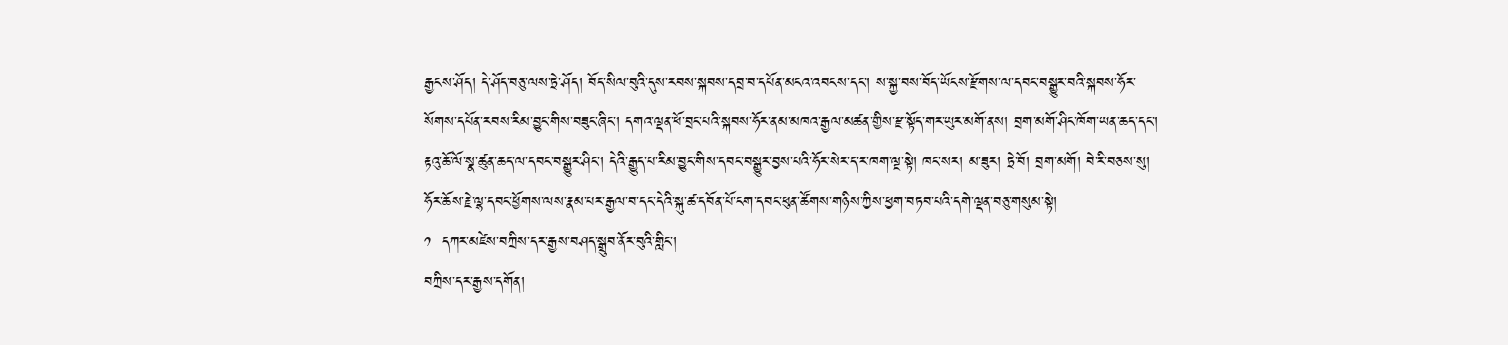རྒྱངས་ཤོད། དེ་ཤོད་བཅུ་ལས་ཏྲེ་ཤོད། བོད་སིལ་བུའི་དུས་རབས་སྐབས་དབྲ་བ་དཔོན་མངའ་འབངས་དང་། ས་སྐྱ་བས་བོད་ཡོངས་རྫོགས་ལ་དབང་བསྒྱུར་བའི་སྐབས་ཧོར་སོགས་དཔོན་རབས་རིམ་བྱུང་གིས་བཟུང་ཞིང་། དགའ་ལྡན་ཕོ་བྲང་པའི་སྐབས་ཧོར་ནམ་མཁའ་རྒྱལ་མཚན་གྱིས་རྫ་སྟོད་གར་ཡུར་མགོ་ནས། བྲག་མགོ་ཤིང་ཁོག་ཡན་ཆད་དང་། རྟའུ་ཆོ་ལོ་སྣ་ཚུན་ཆད་ལ་དབང་བསྒྱུར་ཤིང་། དེའི་རྒྱུད་པ་རིམ་བྱུང་གིས་དབང་བསྒྱུར་བྱས་པའི་ཧོར་སེར་ད་ར་ཁག་ལྔ་སྟེ། ཁང་སར། མ་ཟུར། ཏྲེ་བོ། བྲག་མགོ། བེ་རི་བཅས་སུ། ཧོར་ཆོས་རྗེ་ལྷ་དབང་ཕྱོགས་ལས་རྣམ་པར་རྒྱལ་བ་དང་དེའི་སྐུ་ཚ་དབོན་པོ་ངག་དབང་ཕུན་ཚོགས་གཉིས་ཀྱིས་ཕྱག་བཏབ་པའི་དགེ་ལྡན་བཅུ་གསུམ་སྟེ།
༡  དཀར་མཛེས་བཀྲིས་དར་རྒྱས་བཤད་སྒྲུབ་ནོར་བུའི་གླིང་།
བཀྲིས་དར་རྒྱས་དགོན།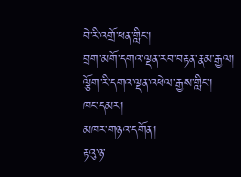བེ་རི་འགྲོ་ཕན་གླིང་།
བྲག་མགོ་དགའ་ལྡན་རབ་བརྟན་རྣམ་རྒྱལ།
ལྕོག་རི་དགའ་ལྡན་འཕེལ་རྒྱས་གླིང་།
ཁང་དམར།
མཁར་གཉའ་དགོན།
རྟའུ་ཉ་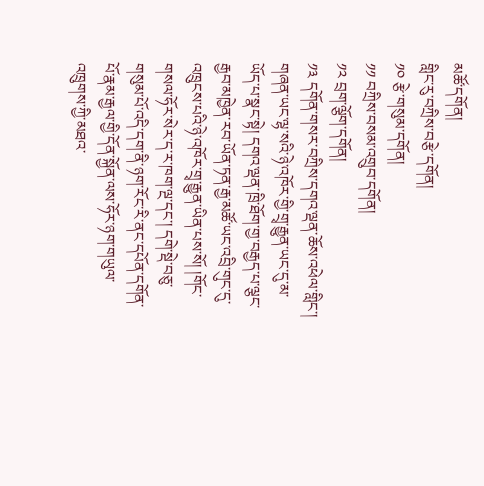མཚོ་དགོན།
གླིང་རུ་བཀྲིས་བརྩེ་དགོན།
༡༠ རྩེ་གསུམ་དགོན།
༡༡ བཀྲིས་བསམ་འགྲུབ་དགོན།
༡༢ བྲག་ལྕོག་དགོན།
༡༣ དགོན་གསར་བཀྲིས་དགའ་ལྡན་ཆོས་འཕེལ་གླིང་།
གཞན་ཡང་ལྷ་སའི་ཉེ་འཁོར་གྱི་གྲྭ་རྒྱུན་ཡང་དུ་མ་ཡོད་པ་སྣང་སྟེ། དགའ་ལྡན་ཁྲི་ཐོག་གྱ་བརྒྱད་པ་ལྕང་རྒྱབ་མཁྱེན་རབ་ཡོན་ཏན་རྒྱ་མཚོ་ཡང་འབྲི་གུང་དུ་འཁྲུངས་པའི་ཉེ་འཁོར་གྲྭ་རྒྱུན་ཡིན་པས་སོ། །གོང་གསལ་ཧོར་སེར་ད་ར་ཁག་ལྔ་དང་། དགེ་སྡེ་བཅུ་གསུམ་པོ་འདི་དག་ནི་ཉག་རོང་རི་ནང་དཔོན་དགོན་པོ་རྣམ་རྒྱལ་གྱི་དོན་སྐྱོན་ལས་ཧོར་ཉག་གཡུལ་འཁྲུགས་ཀྱི་མཐའ་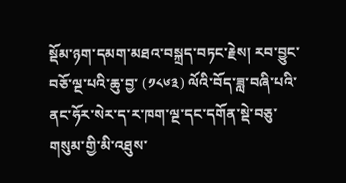སྡོམ་ཉག་དམག་མཐའ་བསྐྲད་བཏང་རྗེས། རབ་བྱུང་བཅོ་ལྔ་པའི་ཆུ་བྱ་ (༡༨༦༣) ལོའི་བོད་ཟླ་བཞི་པའི་ནང་ཧོར་སེར་ད་ར་ཁག་ལྔ་དང་དགོན་སྡེ་བཅུ་གསུམ་གྱི་མི་འཐུས་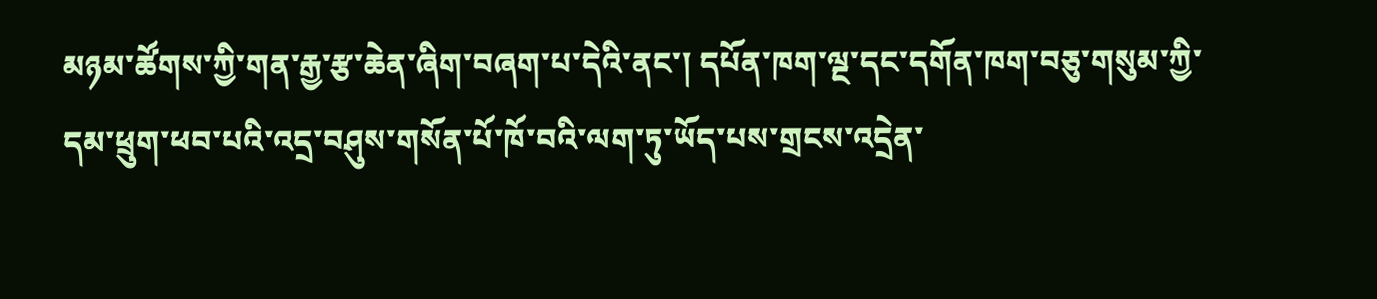མཉམ་ཚོགས་ཀྱི་གན་རྒྱ་རྩ་ཆེན་ཞིག་བཞག་པ་དེའི་ནང་། དཔོན་ཁག་ལྔ་དང་དགོན་ཁག་བཅུ་གསུམ་ཀྱི་དམ་ཕྲུག་ཕབ་པའི་འདྲ་བཤུས་གསོན་པོ་ཁོ་བའི་ལག་ཏུ་ཡོད་པས་གྲངས་འདྲེན་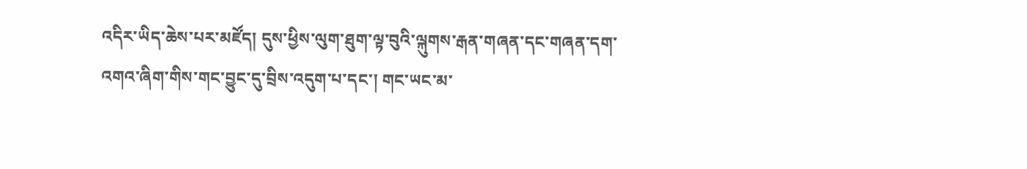འདིར་ཡིད་ཆེས་པར་མཛོད། དུས་ཕྱིས་ལུག་ཐུག་ལྟ་བུའི་ལྐུགས་རྒན་གཞན་དང་གཞན་དག་འགའ་ཞིག་གིས་གང་བྱུང་དུ་བྲིས་འདུག་པ་དང་། གང་ཡང་མ་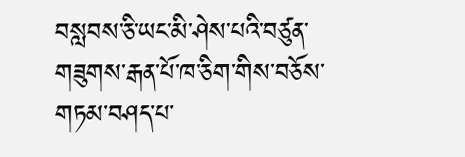བསླབས་ཅི་ཡང་མི་ཤེས་པའི་བཙུན་གཟུགས་རྒན་པོ་ཁ་ཅིག་གིས་བཅོས་གཏམ་བཤད་པ་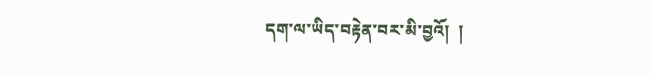དག་ལ་ཡིད་བརྟེན་བར་མི་བྱའོ།  །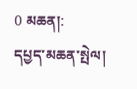0 མཆན།:
དཔྱད་མཆན་སྤེལ།